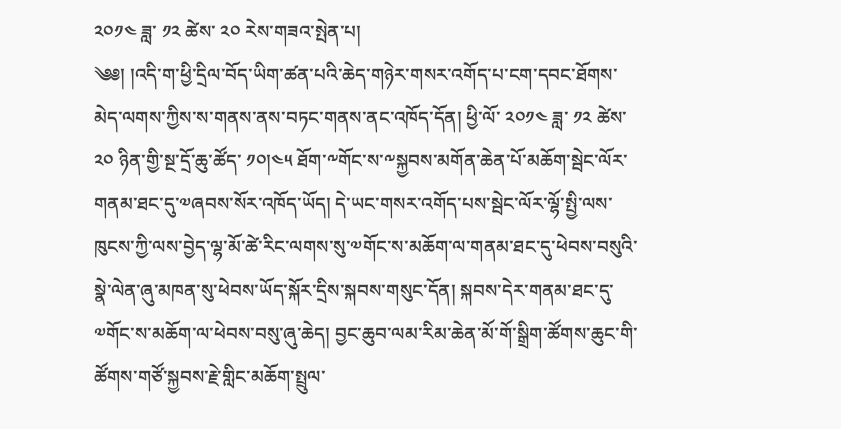༢༠༡༤ ཟླ་ ༡༢ ཚེས་ ༢༠ རེས་གཟའ་སྤེན་པ།
༄༅། །འདི་ག་ཕྱི་དྲིལ་བོད་ཡིག་ཚན་པའི་ཆེད་གཉེར་གསར་འགོད་པ་ངག་དབང་ཐོགས་མེད་ལགས་ཀྱིས་ས་གནས་ནས་བཏང་གནས་ནང་འཁོད་དོན། ཕྱི་ལོ་ ༢༠༡༤ ཟླ་ ༡༢ ཚེས་ ༢༠ ཉིན་གྱི་སྔ་དྲོ་ཆུ་ཚོད་ ༡༠།༤༥ ཐོག་༸གོང་ས་༸སྐྱབས་མགོན་ཆེན་པོ་མཆོག་སྦེང་ལོར་གནམ་ཐང་དུ་༧ཞབས་སོར་འཁོད་ཡོད། དེ་ཡང་གསར་འགོད་པས་སྦེང་ལོར་ལྷོ་སྤྱི་ལས་ཁུངས་ཀྱི་ལས་བྱེད་ལྷ་མོ་ཚེ་རིང་ལགས་སུ་༧གོང་ས་མཆོག་ལ་གནམ་ཐང་དུ་ཕེབས་བསུའི་སྣེ་ལེན་ཞུ་མཁན་སུ་ཕེབས་ཡོད་སྐོར་དྲིས་སྐབས་གསུང་དོན། སྐབས་དེར་གནམ་ཐང་དུ་༧གོང་ས་མཆོག་ལ་ཕེབས་བསུ་ཞུ་ཆེད། བྱང་ཆུབ་ལམ་རིམ་ཆེན་མོ་གོ་སྒྲིག་ཚོགས་ཆུང་གི་ཚོགས་གཙོ་སྐྱབས་རྗེ་གླིང་མཆོག་སྤྲུལ་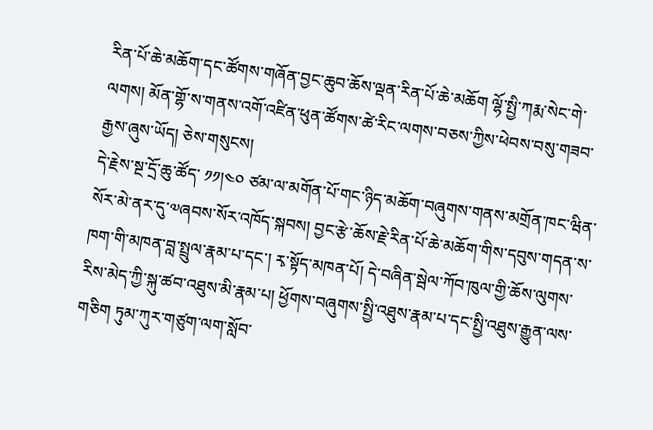རིན་པོ་ཆེ་མཆོག་དང་ཚོགས་གཞོན་བྱང་ཆུབ་ཆོས་ལྡན་རིན་པོ་ཆེ་མཆོག ལྷོ་སྤྱི་ཀརྨ་སེང་གེ་ལགས། མོན་གྷོ་ས་གནས་འགོ་འཛིན་ཕུན་ཚོགས་ཚེ་རིང་ལགས་བཅས་ཀྱིས་ཕེབས་བསུ་གཟབ་རྒྱས་ཞུས་ཡོད། ཅེས་གསུངས།
དེ་རྗེས་སྔ་དྲོ་ཆུ་ཚོད་ ༡༡།༤༠ ཙམ་ལ་མགོན་པོ་གང་ཉིད་མཆོག་བཞུགས་གནས་མགྲོན་ཁང་ཝིན་སོར་མེ་ནར་དུ་༧ཞབས་སོར་འཁོད་སྐབས། བྱང་རྩེ་ཆོས་རྗེ་རིན་པོ་ཆེ་མཆོག་གིས་དབུས་གདན་ས་ཁག་གི་མཁན་བླ་སྤྲུལ་རྣམ་པ་དང་། རྭ་སྟོད་མཁན་པོ། དེ་བཞིན་སྦེལ་ཀོབ་ཁུལ་གྱི་ཆོས་ལུགས་རིས་མེད་ཀྱི་སྐུ་ཚབ་འཐུས་མི་རྣམ་པ། ཕྱོགས་བཞུགས་སྤྱི་འཐུས་རྣམ་པ་དང་སྤྱི་འཐུས་རྒྱུན་ལས་གཅིག ཏུམ་ཀུར་གཙུག་ལག་སློབ་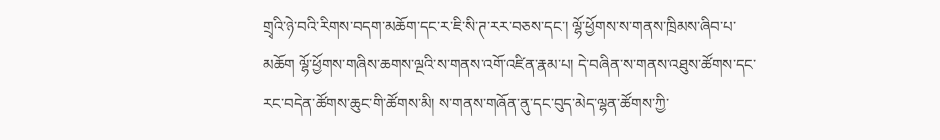གྲྭའི་ཉེ་བའི་རིགས་བདག་མཆོག་དང་ར་ཇི་སི་ཊ་རར་བཅས་དང་། ལྷོ་ཕྱོགས་ས་གནས་ཁྲིམས་ཞིབ་པ་མཆོག ལྷོ་ཕྱོགས་གཞིས་ཆགས་ལྔའི་ས་གནས་འགོ་འཛིན་རྣམ་པ། དེ་བཞིན་ས་གནས་འཐུས་ཚོགས་དང་རང་བདེན་ཚོགས་ཆུང་གི་ཚོགས་མི། ས་གནས་གཞོན་ནུ་དང་བུད་མེད་ལྷན་ཚོགས་ཀྱི་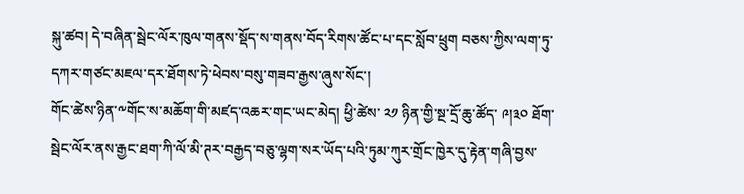སྐུ་ཚབ། དེ་བཞིན་སྦེང་ལོར་ཁུལ་གནས་སྡོད་ས་གནས་བོད་རིགས་ཚོང་པ་དང་སློབ་ཕྲུག བཅས་ཀྱིས་ལག་ཏུ་དཀར་གཙང་མཇལ་དར་ཐོགས་ཏེ་ཕེབས་བསུ་གཟབ་རྒྱས་ཞུས་སོང་།
གོང་ཚེས་ཉིན་༸གོང་ས་མཆོག་གི་མཛད་འཆར་གང་ཡང་མེད། ཕྱི་ཚེས་ ༢༡ ཉིན་གྱི་སྔ་དྲོ་ཆུ་ཚོད་ ༩།༣༠ ཐོག་སྦེང་ལོར་ནས་རྒྱང་ཐག་ཀི་ལོ་མི་ཊར་བརྒྱད་བཅུ་ལྷག་སར་ཡོད་པའི་ཏུམ་ཀུར་གྲོང་ཁྱེར་དུ་རྟེན་གཞི་བྱས་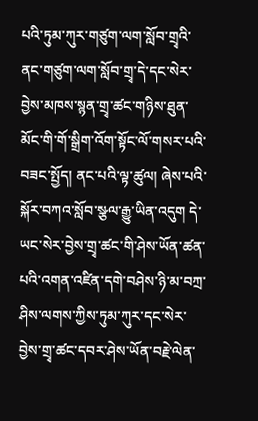པའི་ཏུམ་ཀུར་གཙུག་ལག་སློབ་གྲྭའི་ནང་གཙུག་ལག་སློབ་གྲྭ་དེ་དང་སེར་བྱེས་མཁས་སྙན་གྲྭ་ཚང་གཉིས་ཐུན་མོང་གི་གོ་སྒྲིག་འོག་སྟོང་ལོ་གསར་པའི་བཟང་སྤྱོད། ནང་པའི་ལྟ་ཚུལ། ཞེས་པའི་སྐོར་བཀའ་སློབ་སྩལ་རྒྱུ་ཡིན་འདུག དེ་ཡང་སེར་བྱེས་གྲྭ་ཚང་གི་ཤེས་ཡོན་ཚན་པའི་འགན་འཛིན་དགེ་བཤེས་ཉི་མ་བཀྲ་ཤིས་ལགས་ཀྱིས་ཏུམ་ཀུར་དང་སེར་བྱེས་གྲྭ་ཚང་དབར་ཤེས་ཡོན་བརྗེ་ལེན་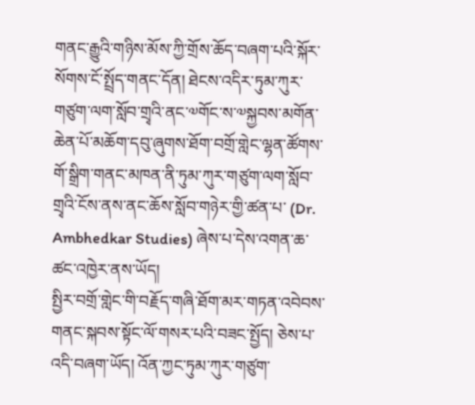གནང་རྒྱུའི་གཉིས་མོས་ཀྱི་གྲོས་ཆོད་བཞག་པའི་སྐོར་སོགས་ངོ་སྤྲོད་གནང་དོན། ཐེངས་འདིར་ཏུམ་ཀུར་གཙུག་ལག་སློབ་གྲྭའི་ནང་༧གོང་ས་༧སྐྱབས་མགོན་ཆེན་པོ་མཆོག་དབུ་ཞུགས་ཐོག་བགྲོ་གླེང་ལྷན་ཚོགས་གོ་སྒྲིག་གནང་མཁན་ནི་ཏུམ་ཀུར་གཙུག་ལག་སློབ་གྲྭའི་ངོས་ནས་ནང་ཆོས་སློབ་གཉེར་གྱི་ཚན་པ་ (Dr. Ambhedkar Studies) ཞེས་པ་དེས་འགན་ཆ་ཚང་འཁྱེར་ནས་ཡོད།
སྤྱིར་བགྲོ་གླེང་གི་བརྗོད་གཞི་ཐོག་མར་གཏན་འབེབས་གནང་སྐབས་སྟོང་ལོ་གསར་པའི་བཟང་སྤྱོད། ཅེས་པ་འདི་བཞག་ཡོད། འོན་ཀྱང་ཏུམ་ཀུར་གཙུག་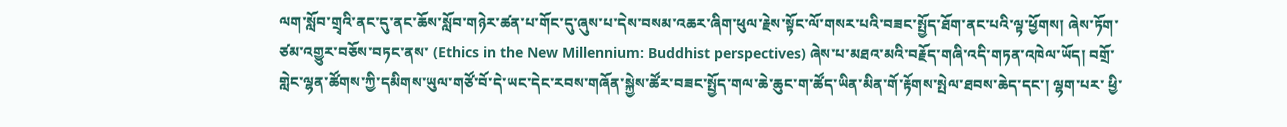ལག་སློབ་གྲྭའི་ནང་དུ་ནང་ཆོས་སློབ་གཉེར་ཚན་པ་གོང་དུ་ཞུས་པ་དེས་བསམ་འཆར་ཞིག་ཕུལ་རྗེས་སྟོང་ལོ་གསར་པའི་བཟང་སྤྱོད་ཐོག་ནང་པའི་ལྟ་ཕྱོགས། ཞེས་ཏོག་ཙམ་འགྱུར་བཅོས་བཏང་ནས་ (Ethics in the New Millennium: Buddhist perspectives) ཞེས་པ་མཐའ་མའི་བརྗོད་གཞི་འདི་གཏན་འཁེལ་ཡོད། བགྲོ་གླེང་ལྷན་ཚོགས་ཀྱི་དམིགས་ཡུལ་གཙོ་བོ་དེ་ཡང་དེང་རབས་གཞོན་སྐྱེས་ཚོར་བཟང་སྤྱོད་གལ་ཆེ་ཆུང་ག་ཚོད་ཡིན་མིན་གོ་རྟོགས་སྤེལ་ཐབས་ཆེད་དང་། ལྷག་པར་ ཕྱི་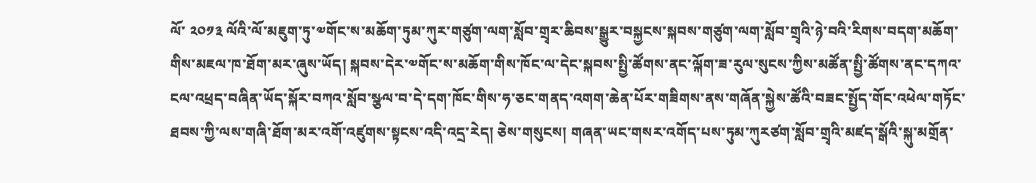ལོ་ ༢༠༡༣ ལོའི་ལོ་མཇུག་ཏུ་༧གོང་ས་མཆོག་ཏུམ་ཀུར་གཙུག་ལག་སློབ་གྲྭར་ཆིབས་སྒྱུར་བསྐྱངས་སྐབས་གཙུག་ལག་སློབ་གྲྭའི་ཉེ་བའི་རིགས་བདག་མཆོག་གིས་མཇལ་ཁ་ཐོག་མར་ཞུས་ཡོད། སྐབས་དེར་༧གོང་ས་མཆོག་གིས་ཁོང་ལ་དེང་སྐབས་སྤྱི་ཚོགས་ནང་ལྐོག་ཟ་རུལ་སུངས་ཀྱིས་མཚོན་སྤྱི་ཚོགས་ནང་དཀའ་ངལ་འཕྲད་བཞིན་ཡོད་སྐོར་བཀའ་སློབ་སྩལ་བ་དེ་དག་ཁོང་གིས་ཧ་ཅང་གནད་འགག་ཆེན་པོར་གཟིགས་ནས་གཞོན་སྐྱེས་ཚོའི་བཟང་སྤྱོད་གོང་འཕེལ་གཏོང་ཐབས་ཀྱི་ལས་གཞི་ཐོག་མར་འགོ་འཛུགས་སྟངས་འདི་འདྲ་རེད། ཅེས་གསུངས། གཞན་ཡང་གསར་འགོད་པས་ཏུམ་ཀུརཙག་སློབ་གྲྭའི་མཛད་སྒོའི་སྐུ་མགྲོན་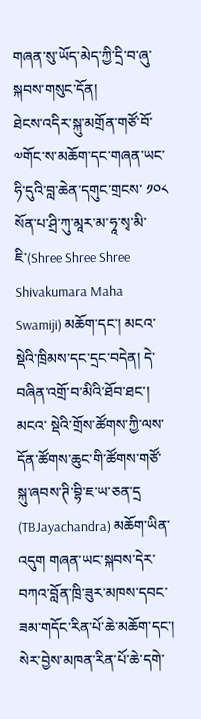གཞན་སུ་ཡོད་མེད་ཀྱི་དྲི་བ་ཞུ་སྐབས་གསུང་དོན།
ཐེངས་འདིར་སྐུ་མགྲོན་གཙོ་བོ་༧གོང་ས་མཆོག་དང་གཞན་ཡང་ཧི་དུའི་བླ་ཆེན་དགུང་གྲངས་ ༡༠༨ སོན་པ་ཤྲི་ཀུ་མཱར་མ་ཧཱ་སྭ་མི་ཇི་(Shree Shree Shree Shivakumara Maha Swamiji) མཆོག་དང་། མངའ་སྡེའི་ཁྲིམས་དང་དྲང་བདེན། དེ་བཞིན་འགྲོ་བ་མིའི་ཐོབ་ཐང་། མངའ་ སྡེའི་གྲོས་ཚོགས་ཀྱི་ལས་དོན་ཚོགས་ཆུང་གི་ཚོགས་གཙོ་སྐུ་ཞབས་ཊི་བྷི་ཇ་ཡ་ཅན་དྲ (TBJayachandra) མཆོག་ཡིན་འདུག གཞན་ཡང་སྐབས་དེར་བཀའ་བློན་ཁྲི་ཟུར་མཁས་དབང་ཟམ་གདོང་རིན་པོ་ཆེ་མཆོག་དང་། སེར་བྱེས་མཁན་རིན་པོ་ཆེ་དགེ་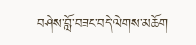བཤེས་བློ་བཟང་བདེ་ལེགས་མཆོག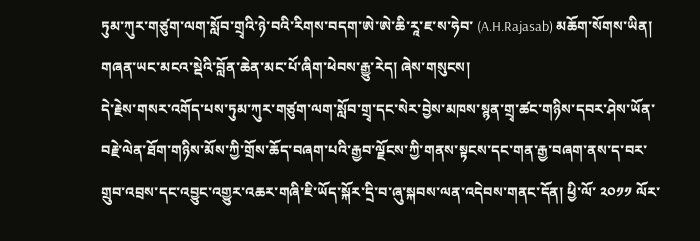ཏུམ་ཀུར་གཙུག་ལག་སློབ་གྲྭའི་ཉེ་བའི་རིགས་བདག་ཨེ་ཨེ་ཆི་རཱ་ཇ་ས་ཧེབ་ (A.H.Rajasab) མཆོག་སོགས་ཡིན། གཞན་ཡང་མངའ་སྡེའི་བློན་ཆེན་མང་པོ་ཞིག་ཕེབས་རྒྱུ་རེད། ཞེས་གསུངས།
དེ་རྗེས་གསར་འགོད་པས་ཏུམ་ཀུར་གཙུག་ལག་སློབ་གྲྭ་དང་སེར་བྱེས་མཁས་སྙན་གྲྭ་ཚང་གཉིས་དབར་ཤེས་ཡོན་བརྗེ་ལེན་ཐོག་གཉིས་མོས་ཀྱི་གྲོས་ཆོད་བཞག་པའི་རྒྱབ་ལྗོངས་ཀྱི་གནས་སྟངས་དང་གན་རྒྱ་བཞག་ནས་ད་བར་གྲུབ་འབྲས་དང་འབྱུང་འགྱུར་འཆར་གཞི་ཇི་ཡོད་སྐོར་དྲི་བ་ཞུ་སྐབས་ལན་འདེབས་གནང་དོན། ཕྱི་ལོ་ ༢༠༡༡ ལོར་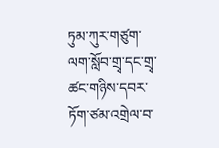ཏུམ་ཀུར་གཙུག་ལག་སློབ་གྲྭ་དང་གྲྭ་ཚང་གཉིས་དབར་ཏོག་ཙམ་འགྲེལ་བ་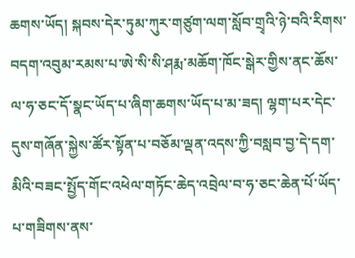ཆགས་ཡོད། སྐབས་དེར་ཏུམ་ཀུར་གཙུག་ལག་སློབ་གྲྭའི་ཉེ་བའི་རིགས་བདག་འབུམ་རམས་པ་ཨེ་སི་སི་ཤརྨ་མཆོག་ཁོང་སྒེར་གྱིས་ནང་ཆོས་ལ་ཧ་ཅང་དོ་སྣང་ཡོད་པ་ཞིག་ཆགས་ཡོད་པ་མ་ཟད། ལྷག་པར་དེང་དུས་གཞོན་སྐྱེས་ཚོར་སྟོན་པ་བཅོམ་ལྡན་འདས་ཀྱི་བསླབ་བྱ་དེ་དག་མིའི་བཟང་སྤྱོད་གོང་འཕེལ་གཏོང་ཆེད་འབྲེལ་བ་ཧ་ཅང་ཆེན་པོ་ཡོད་པ་གཟིགས་ནས་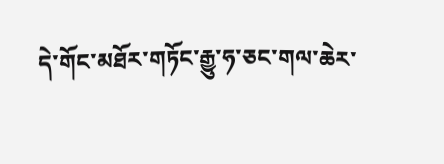དེ་གོང་མཐོར་གཏོང་རྒྱུ་ཧ་ཅང་གལ་ཆེར་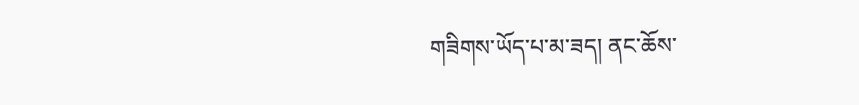གཟིགས་ཡོད་པ་མ་ཟད། ནང་ཆོས་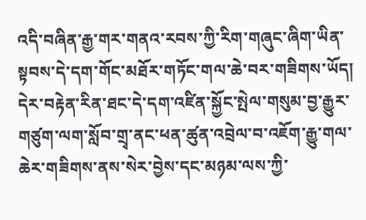འདི་བཞིན་རྒྱ་གར་གནའ་རབས་ཀྱི་རིག་གཞུང་ཞིག་ཡིན་སྟབས་དེ་དག་གོང་མཐོར་གཏོང་གལ་ཆེ་བར་གཟིགས་ཡོད། དེར་བརྟེན་རིན་ཐང་དེ་དག་འཛིན་སྐྱོང་སྤེལ་གསུམ་བྱ་རྒྱུར་གཙུག་ལག་སློབ་གྲྭ་ནང་ཕན་ཚུན་འབྲེལ་བ་འཇོག་རྒྱུ་གལ་ཆེར་གཟིགས་ནས་སེར་བྱེས་དང་མཉམ་ལས་ཀྱི་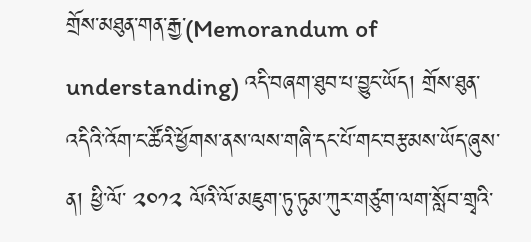གྲོས་མཐུན་གན་རྒྱ་(Memorandum of understanding) འདི་བཞག་ཐུབ་པ་བྱུང་ཡོད། གྲོས་ཐུན་འདིའི་འོག་ང་ཚོའི་ཕྱོགས་ནས་ལས་གཞི་དང་པོ་གང་བརྩམས་ཡོད་ཞུས་ན། ཕྱི་ལོ་ ༢༠༡༢ ལོའི་ལོ་མཇུག་ཏུ་ཏུམ་ཀུར་གཙུག་ལག་སློབ་གྲྭའི་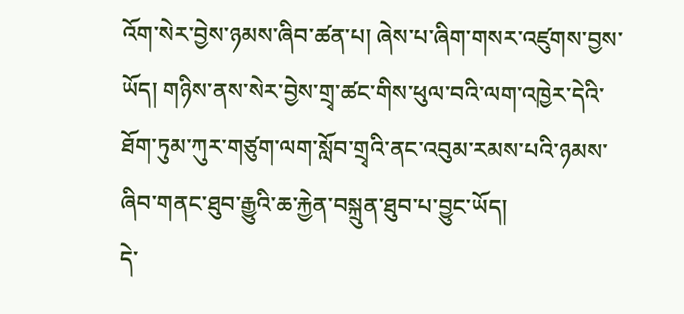འོག་སེར་བྱེས་ཉམས་ཞིབ་ཚན་པ། ཞེས་པ་ཞིག་གསར་འཛུགས་བྱས་ཡོད། གཉིས་ནས་སེར་བྱེས་གྲྭ་ཚང་གིས་ཕུལ་བའི་ལག་འཁྱེར་དེའི་ཐོག་ཏུམ་ཀུར་གཙུག་ལག་སློབ་གྲྭའི་ནང་འབུམ་རམས་པའི་ཉམས་ཞིབ་གནང་ཐུབ་རྒྱུའི་ཆ་རྐྱེན་བསྐྲུན་ཐུབ་པ་བྱུང་ཡོད།
དེ་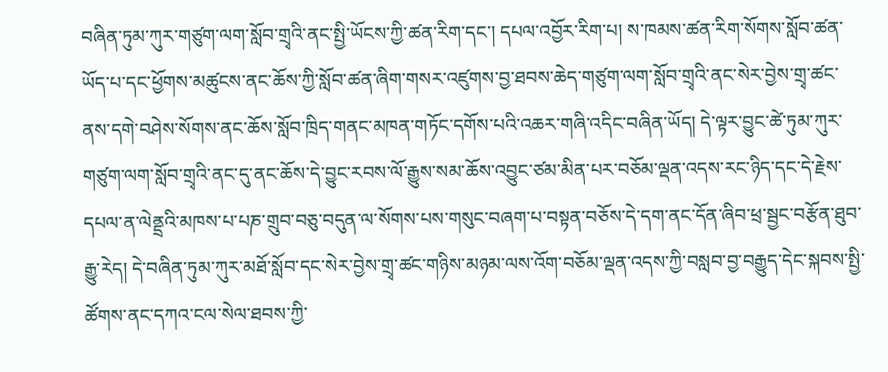བཞིན་ཏུམ་ཀུར་གཙུག་ལག་སློབ་གྲྭའི་ནང་སྤྱི་ཡོངས་ཀྱི་ཚན་རིག་དང་། དཔལ་འབྱོར་རིག་པ། ས་ཁམས་ཚན་རིག་སོགས་སློབ་ཚན་ཡོད་པ་དང་ཕྱོགས་མཚུངས་ནང་ཆོས་ཀྱི་སློབ་ཚན་ཞིག་གསར་འཛུགས་བྱ་ཐབས་ཆེད་གཙུག་ལག་སློབ་གྲྭའི་ནང་སེར་བྱེས་གྲྭ་ཚང་ནས་དགེ་བཤེས་སོགས་ནང་ཆོས་སློབ་ཁྲིད་གནང་མཁན་གཏོང་དགོས་པའི་འཆར་གཞི་འདིང་བཞིན་ཡོད། དེ་ལྟར་བྱུང་ཚེ་ཏུམ་ཀུར་གཙུག་ལག་སློབ་གྲྭའི་ནང་དུ་ནང་ཆོས་དེ་བྱུང་རབས་ལོ་རྒྱུས་སམ་ཆོས་འབྱུང་ཙམ་མིན་པར་བཅོམ་ལྡན་འདས་རང་ཉིད་དང་དེ་རྗེས་དཔལ་ན་ལེནྡྲའི་མཁས་པ་པཎ་གྲུབ་བཅུ་བདུན་ལ་སོགས་པས་གསུང་བཞག་པ་བསྟན་བཅོས་དེ་དག་ནང་དོན་ཞིབ་ཕྲ་སྦྱང་བརྩོན་ཐུབ་རྒྱུ་རེད། དེ་བཞིན་ཏུམ་ཀུར་མཐོ་སློབ་དང་སེར་བྱེས་གྲྭ་ཚང་གཉིས་མཉམ་ལས་འོག་བཅོམ་ལྡན་འདས་ཀྱི་བསླབ་བྱ་བརྒྱུད་དེང་སྐབས་སྤྱི་ཚོགས་ནང་དཀའ་ངལ་སེལ་ཐབས་ཀྱི་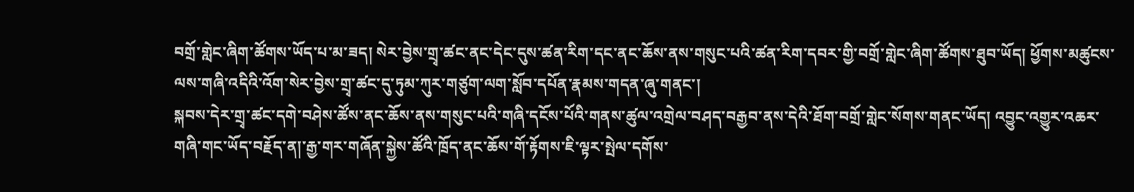བགྲོ་གླེང་ཞིག་ཚོགས་ཡོད་པ་མ་ཟད། སེར་བྱེས་གྲྭ་ཚང་ནང་དེང་དུས་ཚན་རིག་དང་ནང་ཆོས་ནས་གསུང་པའི་ཚན་རིག་དབར་གྱི་བགྲོ་གླེང་ཞིག་ཚོགས་ཐུབ་ཡོད། ཕྱོགས་མཚུངས་ལས་གཞི་འདིའི་འོག་སེར་བྱེས་གྲྭ་ཚང་དུ་ཏུམ་ཀུར་གཙུག་ལག་སློབ་དཔོན་རྣམས་གདན་ཞུ་གནང་།
སྐབས་དེར་གྲྭ་ཚང་དགེ་བཤེས་ཚོས་ནང་ཆོས་ནས་གསུང་པའི་གཞི་དངོས་པོའི་གནས་ཚུལ་འགྲེལ་བཤད་བརྒྱབ་ནས་དེའི་ཐོག་བགྲོ་གླེང་སོགས་གནང་ཡོད། འབྱུང་འགྱུར་འཆར་གཞི་གང་ཡོད་བརྗོད་ན།་རྒྱ་གར་གཞོན་སྐྱེས་ཚོའི་ཁྲོད་ནང་ཆོས་གོ་རྟོགས་ཇི་ལྟར་སྤེལ་དགོས་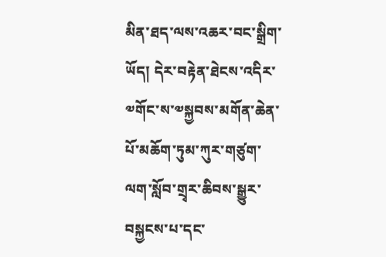མིན་ཐད་ལས་འཆར་བང་སྒྲིག་ཡོད། དེར་བརྟེན་ཐེངས་འདིར་༧གོང་ས་༧སྐྱབས་མགོན་ཆེན་པོ་མཆོག་ཏུམ་ཀུར་གཙུག་ལག་སློབ་གྲྭར་ཆིབས་སྒྱུར་བསྐྱངས་པ་དང་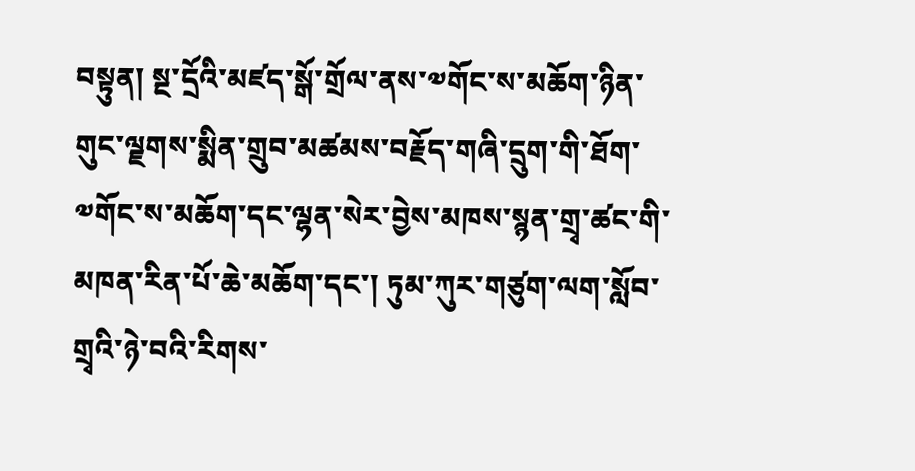བསྟུན། སྔ་དྲོའི་མཛད་སྒོ་གྲོལ་ནས་༧གོང་ས་མཆོག་ཉིན་གུང་ལྗགས་སྨིན་གྲུབ་མཚམས་བརྗོད་གཞི་དྲུག་གི་ཐོག་༧གོང་ས་མཆོག་དང་ལྷན་སེར་བྱེས་མཁས་སྙན་གྲྭ་ཚང་གི་མཁན་རིན་པོ་ཆེ་མཆོག་དང་། ཏུམ་ཀུར་གཙུག་ལག་སློབ་གྲྭའི་ཉེ་བའི་རིགས་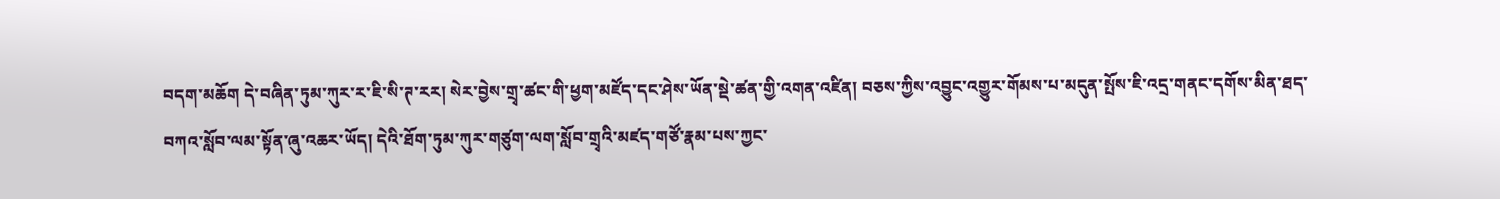བདག་མཆོག དེ་བཞིན་ཏུམ་ཀུར་ར་ཇི་སི་ཊ་རར། སེར་བྱེས་གྲྭ་ཚང་གི་ཕྱག་མཛོད་དང་ཤེས་ཡོན་སྡེ་ཚན་གྱི་འགན་འཛིན། བཅས་ཀྱིས་འབྱུང་འགྱུར་གོམས་པ་མདུན་སྤོས་ཇི་འདྲ་གནང་དགོས་མིན་ཐད་བཀའ་སློབ་ལམ་སྟོན་ཞུ་འཆར་ཡོད། དེའི་ཐོག་ཏུམ་ཀུར་གཙུག་ལག་སློབ་གྲྭའི་མཛད་གཙོ་རྣམ་པས་ཀྱང་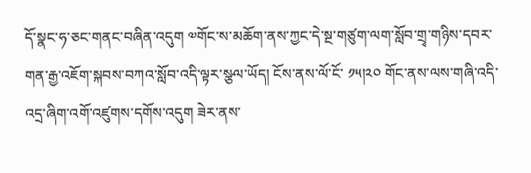དོ་སྣང་ཧ་ཅང་གནང་བཞིན་འདུག ༧གོང་ས་མཆོག་ནས་ཀྱང་དེ་སྔ་གཙུག་ལག་སློབ་གྲྭ་གཉིས་དབར་གན་རྒྱ་འཇོག་སྐབས་བཀའ་སློབ་འདི་ལྟར་སྩལ་ཡོད། ངོས་ནས་ལོ་ངོ་ ༡༥།༢༠ གོང་ནས་ལས་གཞི་འདི་འདྲ་ཞིག་འགོ་འཛུགས་དགོས་འདུག ཟེར་ནས་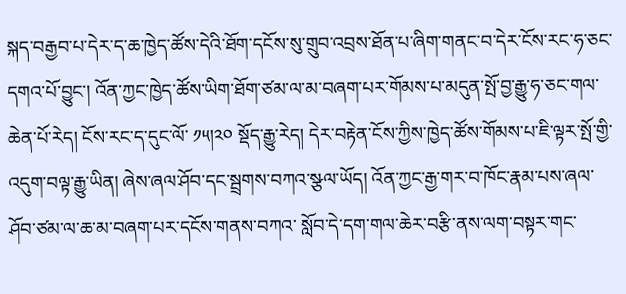སྐད་བརྒྱབ་པ་དེར་ད་ཆ་ཁྱེད་ཚོས་དེའི་ཐོག་དངོས་སུ་གྲུབ་འབྲས་ཐོན་པ་ཞིག་གནང་བ་དེར་ངོས་རང་ཧ་ཅང་དགའ་པོ་བྱུང་། འོན་ཀྱང་ཁྱེད་ཚོས་ཡིག་ཐོག་ཙམ་ལ་མ་བཞག་པར་གོམས་པ་མདུན་སྤོ་བྱ་རྒྱུ་ཧ་ཅང་གལ་ཆེན་པོ་རེད། ངོས་རང་ད་དུང་ལོ་ ༡༥།༢༠ སྡོད་རྒྱུ་རེད། དེར་བརྟེན་ངོས་ཀྱིས་ཁྱེད་ཚོས་གོམས་པ་ཇི་ལྟར་སྤོ་གྱི་འདུག་བལྟ་རྒྱུ་ཡིན། ཞེས་ཞལ་ཤོབ་དང་སྦྲགས་བཀའ་སྩལ་ཡོད། འོན་ཀྱང་རྒྱ་གར་བ་ཁོང་རྣམ་པས་ཞལ་ཤོབ་ཙམ་ལ་ཆ་མ་བཞག་པར་དངོས་གནས་བཀའ་ སློབ་དེ་དག་གལ་ཆེར་བརྩི་ནས་ལག་བསྟར་གང་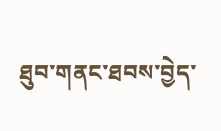ཐུབ་གནང་ཐབས་བྱེད་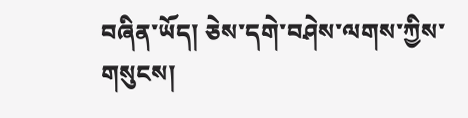བཞིན་ཡོད། ཅེས་དགེ་བཤེས་ལགས་ཀྱིས་གསུངས།